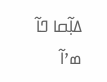ߡߊ߲߬ߛߊ ߣߊ߬ ߘߴߊ߬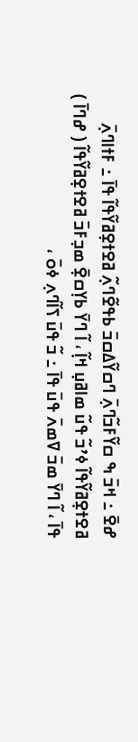ߝߐ߫ ߸ ߞߏ߫ ߒ ߛߌ߬ߓߏ߬ߣߍ߲߫ ߣߛߌ߬ߡߛߏ߫ ߕߟߐ߬ߣߍ߲߬ ߥߐߙߐ߲ߥߌ߬ߟߊ߬ ߟߊ߫ ߸ ߓߙߊߣߍ߲߫ ߥߐߙߐ߲ߥߌ߬ߟߊ߬ ߦߴߏ߬ ߟߎ߬ ߘߊߥߎ߲ ߞߊ߲߬ ، ߊ߬ ߣߌ߫ ߕߌ߲ߛߐ߲߫ ߘߏ߲ߓߏ߫ ߥߐߙߐ߲ߥߌ߬ߟߊ߬ ( ߝߣߊ߫ ) ߟߊ߫ ، ߊ߬ ߣߌ߫ ߘߏ߫ ߜߘߍ߫ ߟߎ߫ ߟߊ߫ ߸ ߏ߬ ߟߎ߫ ߖߊ߬ߣߍ߲ ߦߋ߫ ،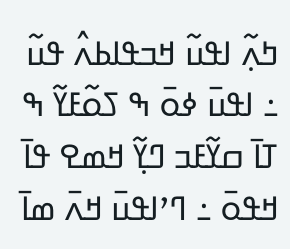ߤߍ߲߬ ߊߟߎ߬ ߞߏߟߊߕߍ߮ ߟߎ߬ ߸ ߊߟߎ߫ ߦߋ߫ ߒ ߖߋ߬ߓߌ߬ ߒ ߠߊ߫ ߛߌ߬ߓߏ ߣߌ߲߬ ߞߘߐ ߟߊ߫ ߞߟߋ߫ ߸ ߣߴߊߟߎ߫ ߞߍ߫ ߘߊ߫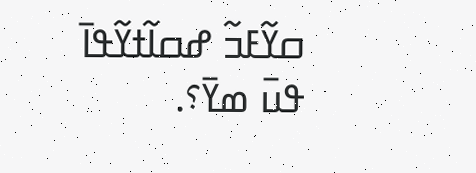ߛߌ߬ߓߏ߬ ߝߛߊ߬ߙߌ߬ߟߊ߫ ߟߎ߫ ߘߌ߫؟.